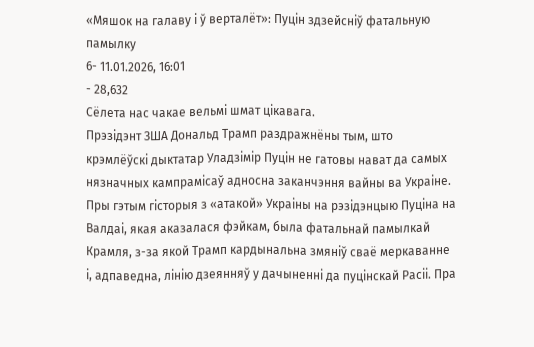«Мяшок на галаву і ў верталёт»: Пуцін здзейсніў фатальную памылку
6- 11.01.2026, 16:01
- 28,632
Сёлета нас чакае вельмі шмат цікавага.
Прэзідэнт ЗША Дональд Трамп раздражнёны тым, што крэмлёўскі дыктатар Уладзімір Пуцін не гатовы нават да самых нязначных кампрамісаў адносна заканчэння вайны ва Украіне. Пры гэтым гісторыя з «атакой» Украіны на рэзідэнцыю Пуціна на Валдаі, якая аказалася фэйкам, была фатальнай памылкай Крамля, з-за якой Трамп кардынальна змяніў сваё меркаванне і, адпаведна, лінію дзеянняў у дачыненні да пуцінскай Расіі. Пра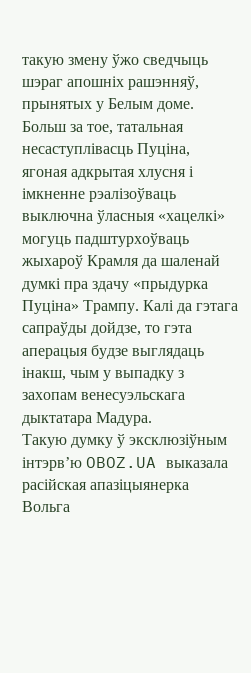такую змену ўжо сведчыць шэраг апошніх рашэнняў, прынятых у Белым доме.
Больш за тое, татальная несаступлівасць Пуціна, ягоная адкрытая хлусня і імкненне рэалізоўваць выключна ўласныя «хацелкі» могуць падштурхоўваць жыхароў Крамля да шаленай думкі пра здачу «прыдурка Пуціна» Трампу. Калі да гэтага сапраўды дойдзе, то гэта аперацыя будзе выглядаць інакш, чым у выпадку з захопам венесуэльскага дыктатара Мадура.
Такую думку ў эксклюзіўным інтэрв’ю OBOZ.UA выказала расійская апазіцыянерка Вольга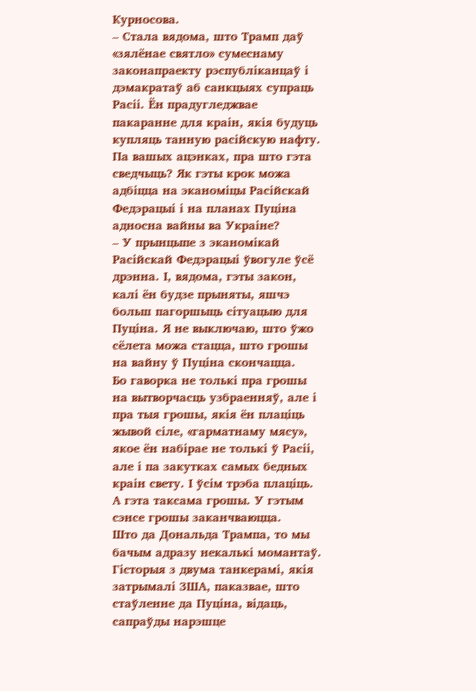Курносова.
– Стала вядома, што Трамп даў «зялёнае святло» сумеснаму законапраекту рэспубліканцаў і дэмакратаў аб санкцыях супраць Расіі. Ён прадугледжвае пакаранне для краін, якія будуць купляць танную расійскую нафту. Па вашых ацэнках, пра што гэта сведчыць? Як гэты крок можа адбіцца на эканоміцы Расійскай Федэрацыі і на планах Пуціна адносна вайны ва Украіне?
– У прынцыпе з эканомікай Расійскай Федэрацыі ўвогуле ўсё дрэнна. І, вядома, гэты закон, калі ён будзе прыняты, яшчэ больш пагоршыць сітуацыю для Пуціна. Я не выключаю, што ўжо сёлета можа стацца, што грошы на вайну ў Пуціна скончацца.
Бо гаворка не толькі пра грошы на вытворчасць узбраенняў, але і пра тыя грошы, якія ён плаціць жывой сіле, «гарматнаму мясу», якое ён набірае не толькі ў Расіі, але і па закутках самых бедных краін свету. І ўсім трэба плаціць. А гэта таксама грошы. У гэтым сэнсе грошы заканчваюцца.
Што да Дональда Трампа, то мы бачым адразу некалькі момантаў. Гісторыя з двума танкерамі, якія затрымалі ЗША, паказвае, што стаўленне да Пуціна, відаць, сапраўды нарэшце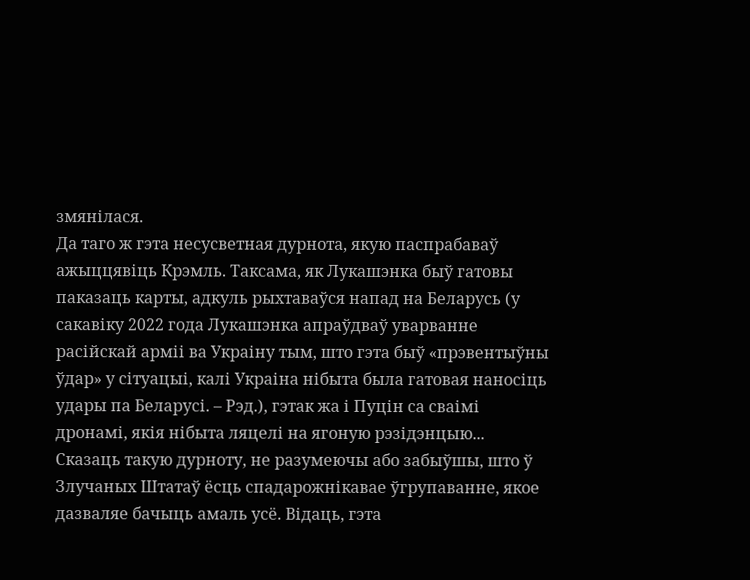змянілася.
Да таго ж гэта несусветная дурнота, якую паспрабаваў ажыццявіць Крэмль. Таксама, як Лукашэнка быў гатовы паказаць карты, адкуль рыхтаваўся напад на Беларусь (у сакавіку 2022 года Лукашэнка апраўдваў уварванне расійскай арміі ва Украіну тым, што гэта быў «прэвентыўны ўдар» у сітуацыі, калі Украіна нібыта была гатовая наносіць удары па Беларусі. – Рэд.), гэтак жа і Пуцін са сваімі дронамі, якія нібыта ляцелі на ягоную рэзідэнцыю...
Сказаць такую дурноту, не разумеючы або забыўшы, што ў Злучаных Штатаў ёсць спадарожнікавае ўгрупаванне, якое дазваляе бачыць амаль усё. Відаць, гэта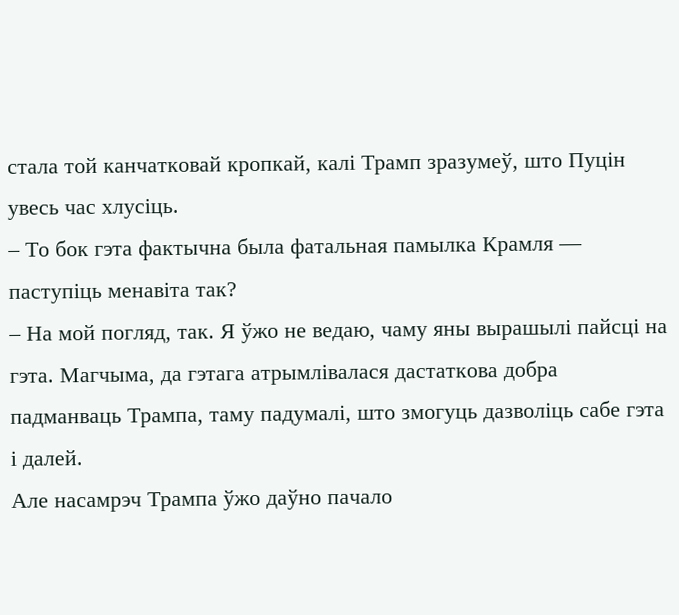стала той канчатковай кропкай, калі Трамп зразумеў, што Пуцін увесь час хлусіць.
– То бок гэта фактычна была фатальная памылка Крамля — паступіць менавіта так?
– На мой погляд, так. Я ўжо не ведаю, чаму яны вырашылі пайсці на гэта. Магчыма, да гэтага атрымлівалася дастаткова добра падманваць Трампа, таму падумалі, што змогуць дазволіць сабе гэта і далей.
Але насамрэч Трампа ўжо даўно пачало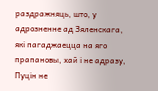раздражняць, што, у адрозненне ад Зяленскага, які пагаджаецца на яго прапановы, хай і не адразу, Пуцін не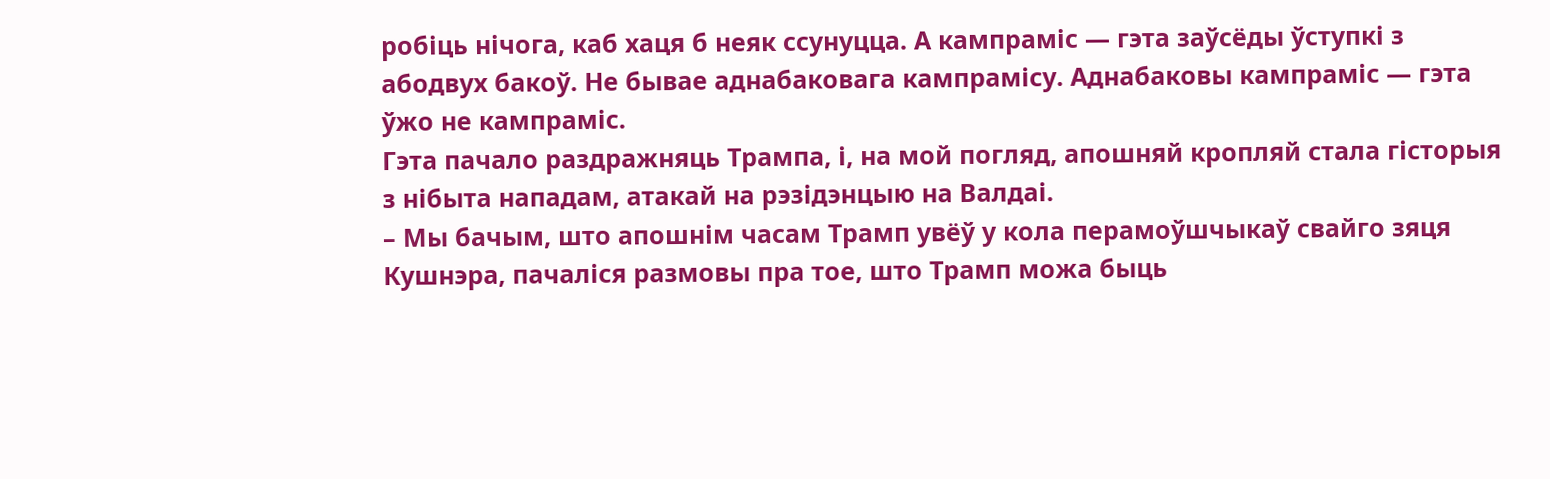робіць нічога, каб хаця б неяк ссунуцца. А кампраміс — гэта заўсёды ўступкі з абодвух бакоў. Не бывае аднабаковага кампрамісу. Аднабаковы кампраміс — гэта ўжо не кампраміс.
Гэта пачало раздражняць Трампа, і, на мой погляд, апошняй кропляй стала гісторыя з нібыта нападам, атакай на рэзідэнцыю на Валдаі.
– Мы бачым, што апошнім часам Трамп увёў у кола перамоўшчыкаў свайго зяця Кушнэра, пачаліся размовы пра тое, што Трамп можа быць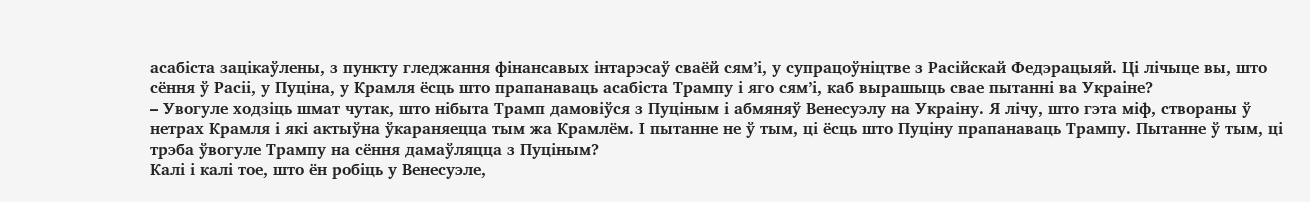асабіста зацікаўлены, з пункту гледжання фінансавых інтарэсаў сваёй сям’і, у супрацоўніцтве з Расійскай Федэрацыяй. Ці лічыце вы, што сёння ў Расіі, у Пуціна, у Крамля ёсць што прапанаваць асабіста Трампу і яго сям’і, каб вырашыць свае пытанні ва Украіне?
– Увогуле ходзіць шмат чутак, што нібыта Трамп дамовіўся з Пуціным і абмяняў Венесуэлу на Украіну. Я лічу, што гэта міф, створаны ў нетрах Крамля і які актыўна ўкараняецца тым жа Крамлём. І пытанне не ў тым, ці ёсць што Пуціну прапанаваць Трампу. Пытанне ў тым, ці трэба ўвогуле Трампу на сёння дамаўляцца з Пуціным?
Калі і калі тое, што ён робіць у Венесуэле,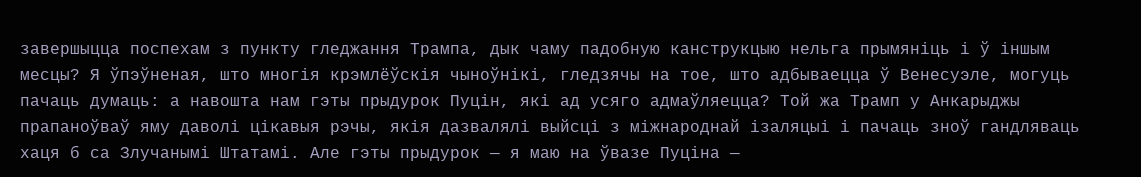завершыцца поспехам з пункту гледжання Трампа, дык чаму падобную канструкцыю нельга прымяніць і ў іншым месцы? Я ўпэўненая, што многія крэмлёўскія чыноўнікі, гледзячы на тое, што адбываецца ў Венесуэле, могуць пачаць думаць: а навошта нам гэты прыдурок Пуцін, які ад усяго адмаўляецца? Той жа Трамп у Анкарыджы прапаноўваў яму даволі цікавыя рэчы, якія дазвалялі выйсці з міжнароднай ізаляцыі і пачаць зноў гандляваць хаця б са Злучанымі Штатамі. Але гэты прыдурок — я маю на ўвазе Пуціна —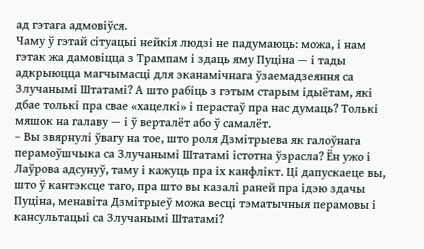ад гэтага адмовіўся.
Чаму ў гэтай сітуацыі нейкія людзі не падумаюць: можа, і нам гэтак жа дамовіцца з Трампам і здаць яму Пуціна — і тады адкрыюцца магчымасці для эканамічнага ўзаемадзеяння са Злучанымі Штатамі? А што рабіць з гэтым старым ідыётам, які дбае толькі пра свае «хацелкі» і перастаў пра нас думаць? Толькі мяшок на галаву — і ў верталёт або ў самалёт.
– Вы звярнулі ўвагу на тое, што роля Дзмітрыева як галоўнага перамоўшчыка са Злучанымі Штатамі істотна ўзрасла? Ён ужо і Лаўрова адсунуў, таму і кажуць пра іх канфлікт. Ці дапускаеце вы, што ў кантэксце таго, пра што вы казалі раней пра ідэю здачы Пуціна, менавіта Дзмітрыеў можа весці тэматычныя перамовы і кансультацыі са Злучанымі Штатамі?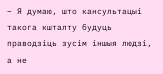– Я думаю, што кансультацыі такога кшталту будуць праводзіць зусім іншыя людзі, а не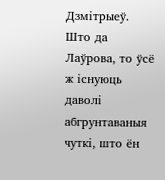Дзмітрыеў. Што да Лаўрова, то ўсё ж існуюць даволі абгрунтаваныя чуткі, што ён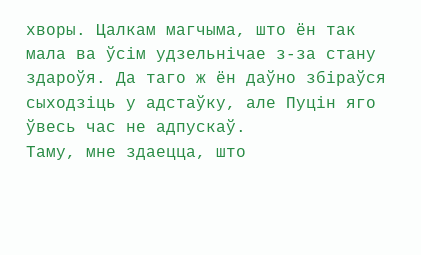хворы. Цалкам магчыма, што ён так мала ва ўсім удзельнічае з-за стану здароўя. Да таго ж ён даўно збіраўся сыходзіць у адстаўку, але Пуцін яго ўвесь час не адпускаў.
Таму, мне здаецца, што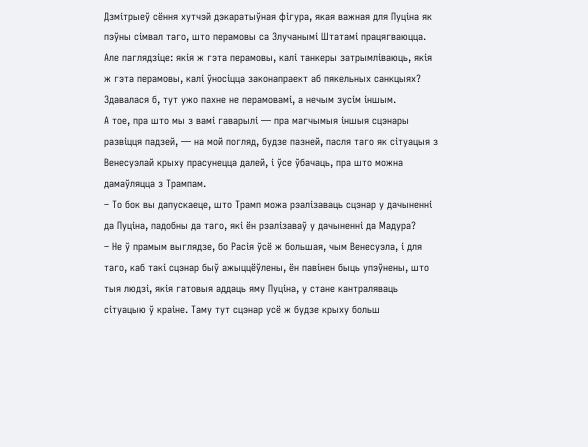Дзмітрыеў сёння хутчэй дэкаратыўная фігура, якая важная для Пуціна як пэўны сімвал таго, што перамовы са Злучанымі Штатамі працягваюцца. Але паглядзіце: якія ж гэта перамовы, калі танкеры затрымліваюць, якія ж гэта перамовы, калі ўносіцца законапраект аб пякельных санкцыях? Здавалася б, тут ужо пахне не перамовамі, а нечым зусім іншым.
А тое, пра што мы з вамі гаварылі — пра магчымыя іншыя сцэнары развіцця падзей, — на мой погляд, будзе пазней, пасля таго як сітуацыя з Венесуэлай крыху прасунецца далей, і ўсе ўбачаць, пра што можна дамаўляцца з Трампам.
– То бок вы дапускаеце, што Трамп можа рэалізаваць сцэнар у дачыненні да Пуціна, падобны да таго, які ён рэалізаваў у дачыненні да Мадура?
– Не ў прамым выглядзе, бо Расія ўсё ж большая, чым Венесуэла, і для таго, каб такі сцэнар быў ажыццёўлены, ён павінен быць упэўнены, што тыя людзі, якія гатовыя аддаць яму Пуціна, у стане кантраляваць сітуацыю ў краіне. Таму тут сцэнар усё ж будзе крыху больш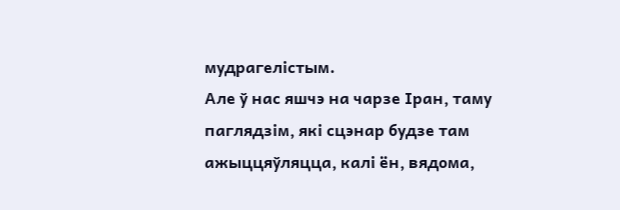мудрагелістым.
Але ў нас яшчэ на чарзе Іран, таму паглядзім, які сцэнар будзе там ажыццяўляцца, калі ён, вядома,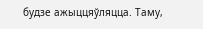будзе ажыццяўляцца. Таму,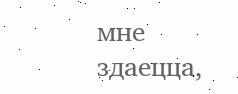мне здаецца,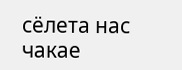сёлета нас чакае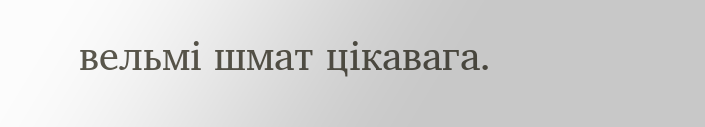вельмі шмат цікавага.